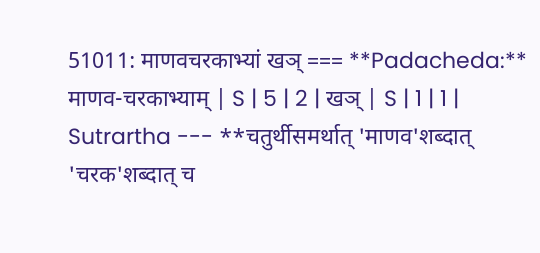51011: माणवचरकाभ्यां खञ् === **Padacheda:** माणव-चरकाभ्याम् | S | 5 | 2 | खञ् | S | 1 | 1 | Sutrartha --- **चतुर्थीसमर्थात् 'माणव'शब्दात् 'चरक'शब्दात् च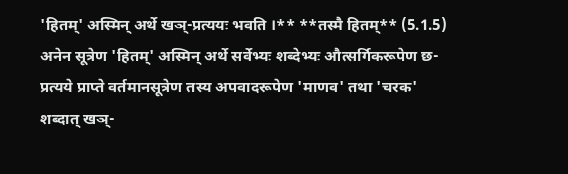'हितम्' अस्मिन् अर्थे खञ्-प्रत्ययः भवति ।** **तस्मै हितम्** (5.1.5) अनेन सूत्रेण 'हितम्' अस्मिन् अर्थे सर्वेभ्यः शब्देभ्यः औत्सर्गिकरूपेण छ-प्रत्यये प्राप्ते वर्तमानसूत्रेण तस्य अपवादरूपेण 'माणव' तथा 'चरक' शब्दात् खञ्-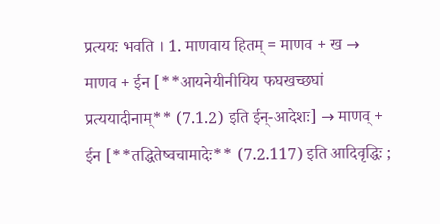प्रत्ययः भवति । 1. माणवाय हितम् = माणव + ख → माणव + ईन [**आयनेयीनीयिय फघखच्छघां प्रत्ययादीनाम्** (7.1.2) इति ईन्-आदेशः] → माणव् + ईन [**तद्धितेष्वचामादेः** (7.2.117) इति आदिवृद्धिः ;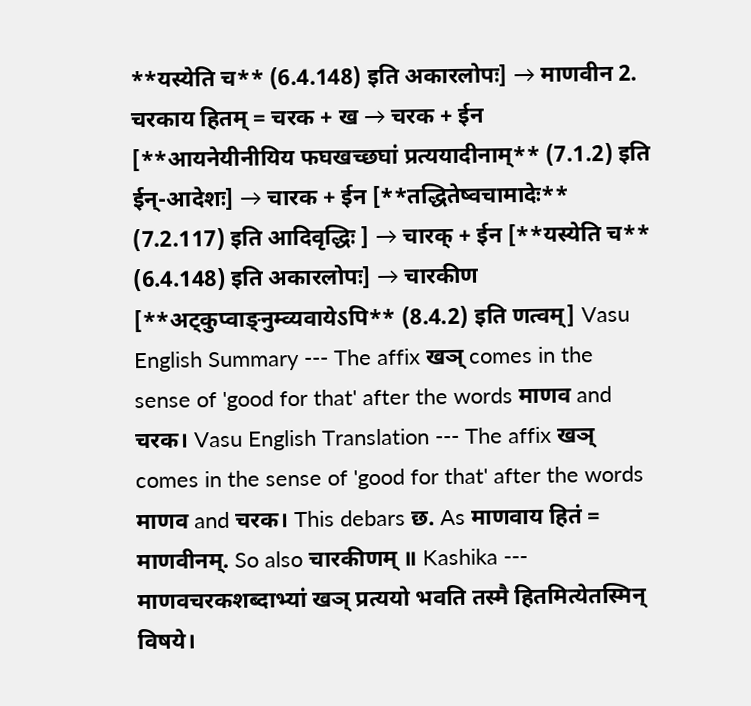**यस्येति च** (6.4.148) इति अकारलोपः] → माणवीन 2. चरकाय हितम् = चरक + ख → चरक + ईन [**आयनेयीनीयिय फघखच्छघां प्रत्ययादीनाम्** (7.1.2) इति ईन्-आदेशः] → चारक + ईन [**तद्धितेष्वचामादेः** (7.2.117) इति आदिवृद्धिः ] → चारक् + ईन [**यस्येति च** (6.4.148) इति अकारलोपः] → चारकीण [**अट्कुप्वाङ्नुम्व्यवायेऽपि** (8.4.2) इति णत्वम्] Vasu English Summary --- The affix खञ् comes in the sense of 'good for that' after the words माणव and चरक। Vasu English Translation --- The affix खञ् comes in the sense of 'good for that' after the words माणव and चरक। This debars छ. As माणवाय हितं = माणवीनम्. So also चारकीणम् ॥ Kashika --- माणवचरकशब्दाभ्यां खञ् प्रत्ययो भवति तस्मै हितमित्येतस्मिन् विषये।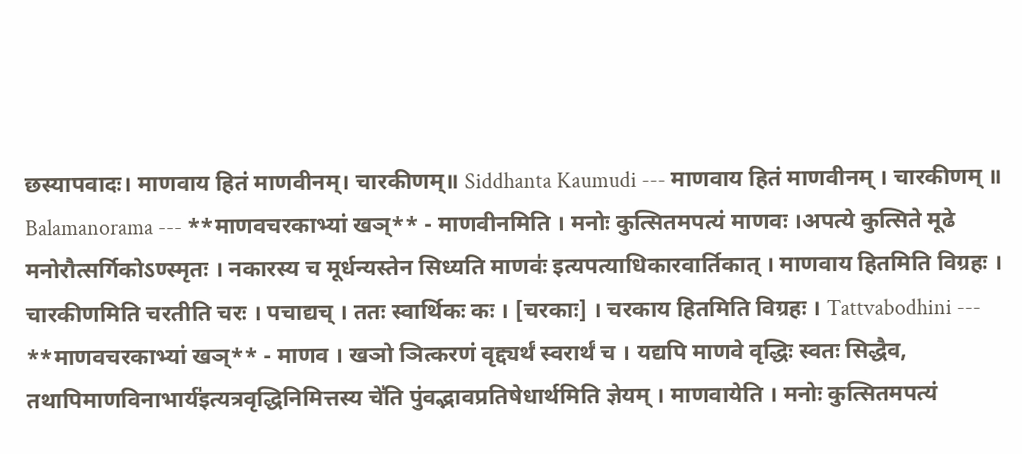छस्यापवादः। माणवाय हितं माणवीनम्। चारकीणम्॥ Siddhanta Kaumudi --- माणवाय हितं माणवीनम् । चारकीणम् ॥ Balamanorama --- **माणवचरकाभ्यां खञ्** - माणवीनमिति । मनोः कुत्सितमपत्यं माणवः ।अपत्ये कुत्सिते मूढे मनोरौत्सर्गिकोऽण्स्मृतः । नकारस्य च मूर्धन्यस्तेन सिध्यति माणवः॑ इत्यपत्याधिकारवार्तिकात् । माणवाय हितमिति विग्रहः । चारकीणमिति चरतीति चरः । पचाद्यच् । ततः स्वार्थिकः कः । [चरकाः] । चरकाय हितमिति विग्रहः । Tattvabodhini --- **माणवचरकाभ्यां खञ्** - माणव । खञो ञित्करणं वृद्द्यर्थं स्वरार्थं च । यद्यपि माणवे वृद्धिः स्वतः सिद्धैव, तथापिमाणविनाभार्य॑इत्यत्रवृद्धिनिमित्तस्य चे॑ति पुंवद्भावप्रतिषेधार्थमिति ज्ञेयम् । माणवायेति । मनोः कुत्सितमपत्यं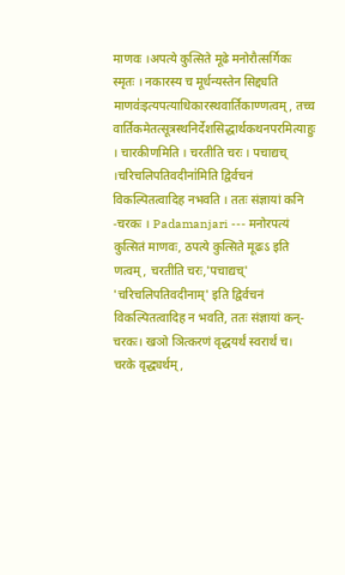माणवः ।अपत्ये कुत्सिते मूढे मनोरौत्सर्गिकः स्मृतः । नकारस्य च मूर्धन्यस्तेन सिद्द्यति माणवः॑इत्यपत्याधिकारस्थवार्तिकाण्णत्वम्, तच्च वार्तिकमेतत्सूत्रस्थनिर्देशसिद्धार्थकथनपरमित्याहुः । चारकीणमिति । चरतीति चरः । पचाद्यच् ।चरिचलिपतिवदीना॑मिति द्विर्वचनं विकल्पितत्वादिह नभवति । ततः संज्ञायां कनि -चरकः । Padamanjari --- मनोरपत्यं कुत्सितं माणवः, ठपत्ये कुत्सिते मूढःऽ इति णत्वम्, चरतीति चरः,'पचाद्यच्' 'चरिचलिपतिवदीनाम्' इति द्विर्वचनं विकल्पितत्वादिह न भवति, ततः संज्ञायां कन्-चरकः। खञो ञित्करणं वृद्धयर्थं स्वरार्थं च। चरके वृद्ध्यर्थम्,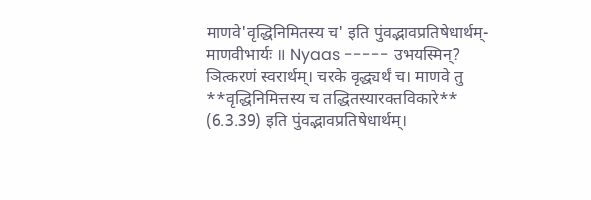माणवे'वृद्धिनिमितस्य च' इति पुंवद्भावप्रतिषेधार्थम्-माणवीभार्यः ॥ Nyaas ----- उभयस्मिन्? ञित्करणं स्वरार्थम्। चरके वृद्ध्यर्थं च। माणवे तु **वृद्धिनिमित्तस्य च तद्धितस्यारक्तविकारे** (6.3.39) इति पुंवद्भावप्रतिषेधार्थम्।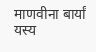माणवीना बार्यां यस्य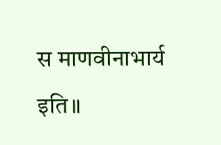स माणवीनाभार्य इति॥